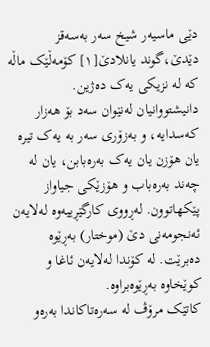دێی ماسیەر شیخ سەر بەسەقز
دێدێ،گوند یانلادێ[١] کۆمەڵێک ماڵە کە لە نزیکی یەک دەژین. دانیشتووانیان لەنێوان سەد بۆ ھەزار کەسدایە، و بەزۆری سەر بە یەک تیرە یان ھۆزن یان یەک بەرەبابن، یان لە چەند بەرەباب و ھۆزێکی جیاواز پێکھاتوون. لەڕووی کارگێڕییەوە لەلایەن ئەنجومەنی دێ (موختار) بەڕێوە دەبرێت. لە کۆندا لەلایەن ئاغا و کوێخاوە بەڕێوەبراوە.
کاتێک مرۆڤ لە سەرەتاکاندا بەرەو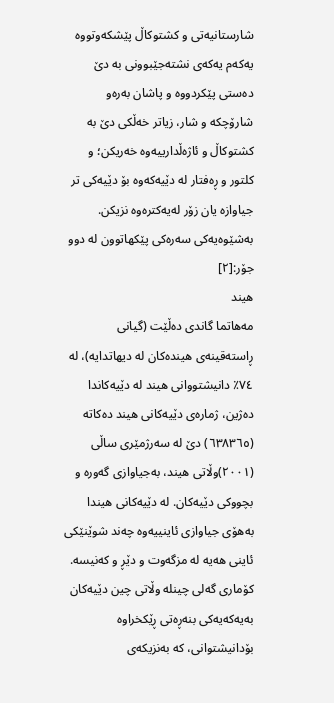شارستانیەتی و کشتوکاڵ پێشکەوتووە یەکەم یەکەی نشتەجێبوونی بە دێ دەستی پێکردووە و پاشان بەرەو شارۆچکە و شار، زیاتر خەڵکی دێ بە کشتوکاڵ و ئاژەڵدارییەوە خەریکن؛ و کلتور و ڕەفتار لە دێیەکەوە بۆ دێیەکی تر جیاوازە یان زۆر لەیەکترەوە نزیکن.
بەشێوەیەکی سەرەکی پێکھاتوون لە دوو جۆر:[٢]
ھیند
مەھاتما گاندی دەڵێت (گیانی ڕاستەقینەی ھیندەکان لە دیھاتدایە)، لە ٧٤٪ دانیشتووانی ھیند لە دێیەکاندا دەژین، ژمارەی دێیەکانی ھیند دەکاتە (٦٣٨٣٦٥) دێ لە سەرژمێری ساڵی (٢٠٠١)وڵاتی ھیند، بەجیاوازی گەورە و بچووکی دێیەکان. لە دێیەکانی ھیندا بەھۆی جیاوازی ئاینییەوە چەند شوێنێکی ئاینی ھەیە لە مزگەوت و دێڕ و کەنیسە.
کۆماری گەلی چینلە وڵاتی چین دێیەکان بەیەکەیەکی بنەڕەتی ڕێکخراوە بۆدانیشتوانی، کە بەنزیکەی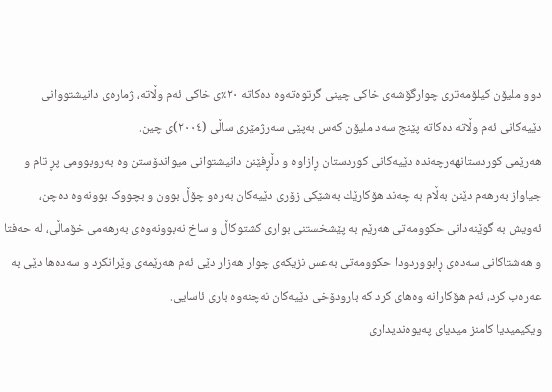دوو ملیۆن کیلۆمەتری چوارگۆشەی خاکی چینی گرتوەتەوە دەکاتە ٢٠٪ی خاکی ئەم وڵاتە، ژمارەی دانیشتووانی دێیەکانی ئەم وڵاتە دەکاتە پێنج سەد ملیۆن کەس بەپێی سەرژمێری ساڵی (٢٠٠٤)ی چین.
ھەرێمی کوردستانهەرچەندە دێیەکانی کوردستان ڕازاوە و دڵڕفێنن دانیشتوانی میواندۆستن وە بەروبوومی پڕ تام و جیاواز بەرهەم دێنن بەڵام بە چەند هۆکارێك بەشێکی زۆری دێیەکان بەرەو چۆڵ بوون و بچووک بوونەوە دەچن، ئەویش بە گوێنەدانی حکوومەتی ھەرێم بە پێشخستنی بواری کشتوکاڵ و ساخ نەبوونەوەی بەرھەمی خۆماڵی، لە حەفتا و ھەشتاکانی سەدەی ڕابووردودا حکوومەتی بەعس نزیکەی چوار ھەزار دێی ئەم ھەرێمەی وێرانکرد و سەدەھا دێی بە عەرەب کرد، ئەم ھۆکارانە وەھای کرد کە بارودۆخی دێیەکان نەچنەوە باری ئاسایی.
ویکیمیدیا کامنز میدیای پەیوەندیداری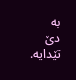بە
دێ تێدایە.